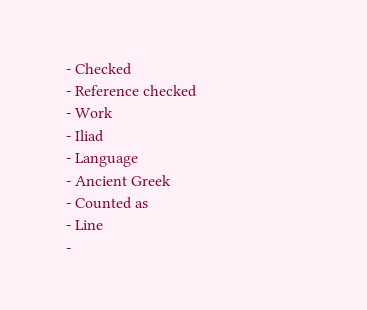- Checked
- Reference checked
- Work
- Iliad
- Language
- Ancient Greek
- Counted as
- Line
-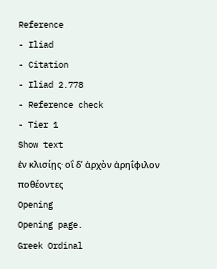Reference
- Iliad
- Citation
- Iliad 2.778
- Reference check
- Tier 1
Show text
ἐν κλισίῃς· οἳ δʼ ἀρχὸν ἀρηΐφιλον ποθέοντες
Opening
Opening page.
Greek Ordinal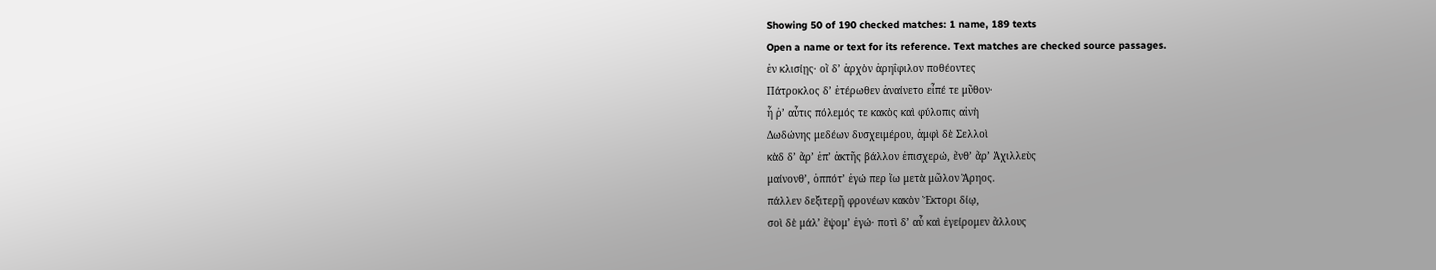Showing 50 of 190 checked matches: 1 name, 189 texts
Open a name or text for its reference. Text matches are checked source passages.
ἐν κλισίῃς· οἳ δʼ ἀρχὸν ἀρηΐφιλον ποθέοντες
Πάτροκλος δʼ ἑτέρωθεν ἀναίνετο εἶπέ τε μῦθον·
ἦ ῥʼ αὖτις πόλεμός τε κακὸς καὶ φύλοπις αἰνὴ
Δωδώνης μεδέων δυσχειμέρου, ἀμφὶ δὲ Σελλοὶ
κὰδ δʼ ἄρʼ ἐπʼ ἀκτῆς βάλλον ἐπισχερώ, ἔνθʼ ἄρʼ Ἀχιλλεὺς
μαίνονθʼ, ὁππότʼ ἐγώ περ ἴω μετὰ μῶλον Ἄρηος.
πάλλεν δεξιτερῇ φρονέων κακὸν Ἕκτορι δίῳ,
σοὶ δὲ μάλʼ ἕψομʼ ἐγώ· ποτὶ δʼ αὖ καὶ ἐγείρομεν ἄλλους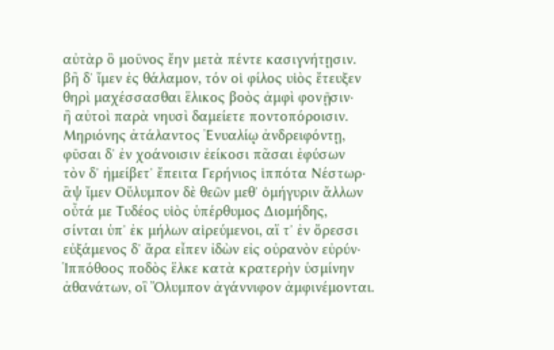αὐτὰρ ὃ μοῦνος ἔην μετὰ πέντε κασιγνήτῃσιν.
βῆ δʼ ἴμεν ἐς θάλαμον, τόν οἱ φίλος υἱὸς ἔτευξεν
θηρὶ μαχέσσασθαι ἕλικος βοὸς ἀμφὶ φονῇσιν·
ἢ αὐτοὶ παρὰ νηυσὶ δαμείετε ποντοπόροισιν.
Μηριόνης ἀτάλαντος Ἐνυαλίῳ ἀνδρειφόντῃ,
φῦσαι δʼ ἐν χοάνοισιν ἐείκοσι πᾶσαι ἐφύσων
τὸν δʼ ἠμείβετʼ ἔπειτα Γερήνιος ἱππότα Νέστωρ·
ἂψ ἴμεν Οὔλυμπον δὲ θεῶν μεθʼ ὁμήγυριν ἄλλων
οὖτά με Τυδέος υἱὸς ὑπέρθυμος Διομήδης,
σίνται ὑπʼ ἐκ μήλων αἱρεύμενοι, αἵ τʼ ἐν ὄρεσσι
εὐξάμενος δʼ ἄρα εἶπεν ἰδὼν εἰς οὐρανὸν εὐρύν·
Ἱππόθοος ποδὸς ἕλκε κατὰ κρατερὴν ὑσμίνην
ἀθανάτων, οἳ Ὄλυμπον ἀγάννιφον ἀμφινέμονται.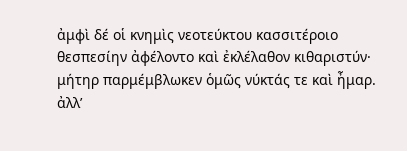ἀμφὶ δέ οἱ κνημὶς νεοτεύκτου κασσιτέροιο
θεσπεσίην ἀφέλοντο καὶ ἐκλέλαθον κιθαριστύν·
μήτηρ παρμέμβλωκεν ὁμῶς νύκτάς τε καὶ ἦμαρ.
ἀλλʼ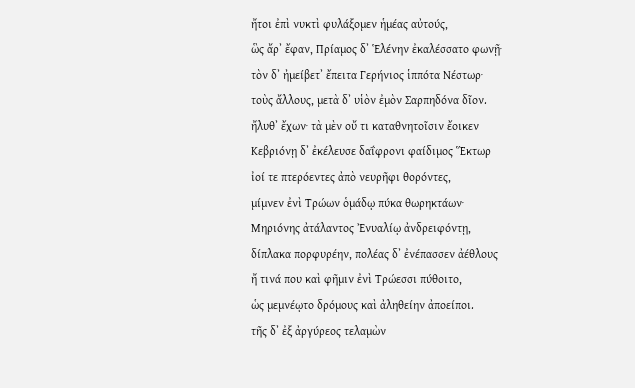ἤτοι ἐπὶ νυκτὶ φυλάξομεν ἡμέας αὐτούς,
ὣς ἄρʼ ἔφαν, Πρίαμος δʼ Ἑλένην ἐκαλέσσατο φωνῇ·
τὸν δʼ ἠμείβετʼ ἔπειτα Γερήνιος ἱππότα Νέστωρ·
τοὺς ἄλλους, μετὰ δʼ υἱὸν ἐμὸν Σαρπηδόνα δῖον.
ἤλυθʼ ἔχων· τὰ μὲν οὔ τι καταθνητοῖσιν ἔοικεν
Κεβριόνῃ δʼ ἐκέλευσε δαΐφρονι φαίδιμος Ἕκτωρ
ἰοί τε πτερόεντες ἀπὸ νευρῆφι θορόντες,
μίμνεν ἐνὶ Τρώων ὁμάδῳ πύκα θωρηκτάων·
Μηριόνης ἀτάλαντος Ἐνυαλίῳ ἀνδρειφόντῃ,
δίπλακα πορφυρέην, πολέας δʼ ἐνέπασσεν ἀέθλους
ἤ τινά που καὶ φῆμιν ἐνὶ Τρώεσσι πύθοιτο,
ὡς μεμνέῳτο δρόμους καὶ ἀληθείην ἀποείποι.
τῆς δʼ ἐξ ἀργύρεος τελαμὼν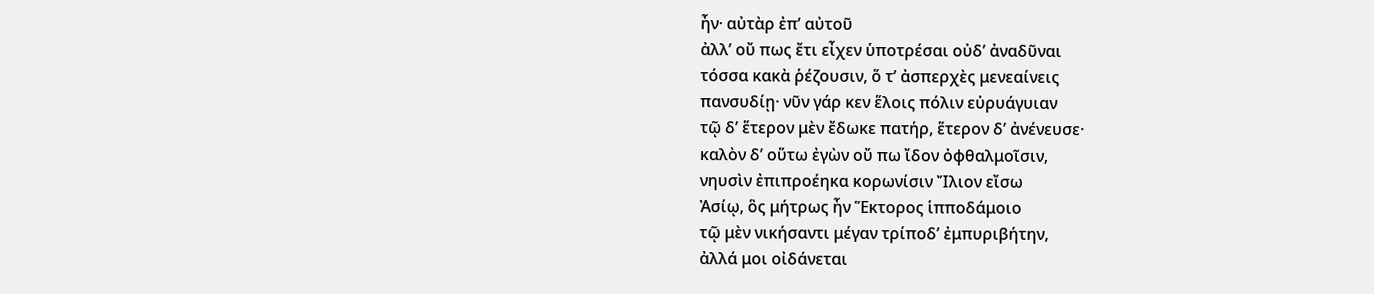ἦν· αὐτὰρ ἐπʼ αὐτοῦ
ἀλλʼ οὔ πως ἔτι εἶχεν ὑποτρέσαι οὐδʼ ἀναδῦναι
τόσσα κακὰ ῥέζουσιν, ὅ τʼ ἀσπερχὲς μενεαίνεις
πανσυδίῃ· νῦν γάρ κεν ἕλοις πόλιν εὐρυάγυιαν
τῷ δʼ ἕτερον μὲν ἔδωκε πατήρ, ἕτερον δʼ ἀνένευσε·
καλὸν δʼ οὕτω ἐγὼν οὔ πω ἴδον ὀφθαλμοῖσιν,
νηυσὶν ἐπιπροέηκα κορωνίσιν Ἴλιον εἴσω
Ἀσίῳ, ὃς μήτρως ἦν Ἕκτορος ἱπποδάμοιο
τῷ μὲν νικήσαντι μέγαν τρίποδʼ ἐμπυριβήτην,
ἀλλά μοι οἰδάνεται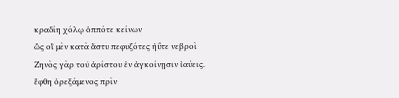κραδίη χόλῳ ὁππότε κείνων
ὣς οἳ μὲν κατὰ ἄστυ πεφυζότες ἠΰτε νεβροὶ
Ζηνὸς γὰρ τοῦ ἀρίστου ἐν ἀγκοίνῃσιν ἰαύεις.
ἔφθη ὀρεξάμενος πρὶν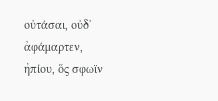οὐτάσαι, οὐδʼ ἀφάμαρτεν,
ἠπίου, ὅς σφωϊν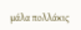μάλα πολλάκις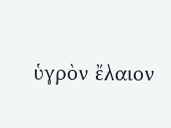ὑγρὸν ἔλαιον